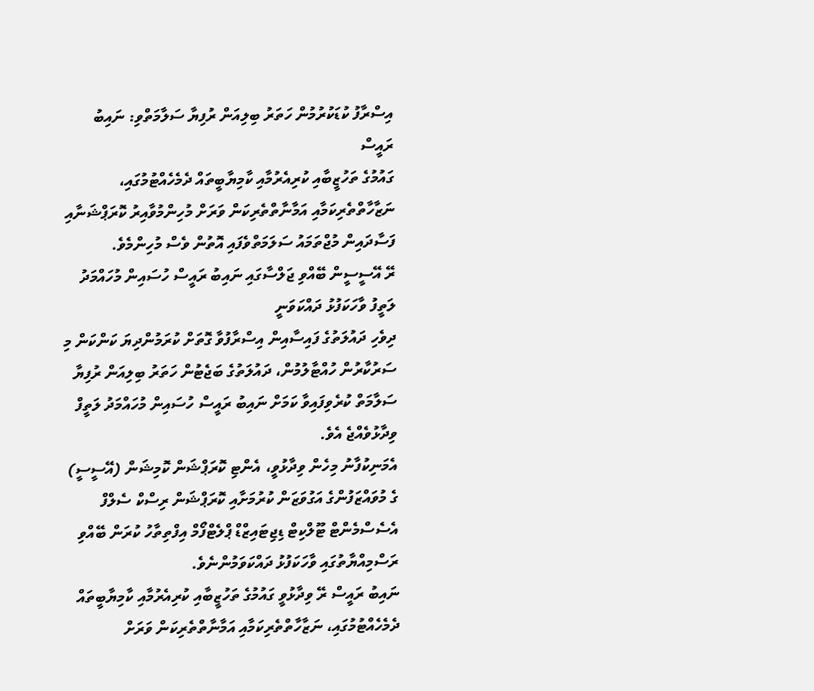އިސްރާފު ކުޑަކުރުމުން ހަތަރު ބިލިއަން ރުފިޔާ ސަލާމަތްވި: ނައިބު ރައީސް
ގައުމުގެ ތަހުޒީބާއި ކުރިއެރުމާއި ކާމިޔާބީތައް ދެމެހެއްޓުމުގައި، ނަޒާހާތްތެރިކަމާއި އަމާނާތްތެރިކަން ވަރަށް މުހިންމުވާއިރު ކޮރަޕްޝަނާއި ފަސާދައިން މުޖްތަމައު ސަލަމަތްވެފައި އޮތުން ވެސް މުހިންމެވެ.
ރޭ އޭސީސީން ބޭއްވި ޖަލްސާގައި ނައިބު ރައީސް ހުސައިން މުހައްމަދު ލަތީފު ވާހަކަފުޅު ދައްކަވަނީ
ދިވެހި ދައުލަތުގެ ފައިސާއިން އިސްރާފުވާ ގޮތަށް ކުރަމުންދިޔަ ކަންކަން މި ސަރުކާރުން ހުއްޓާލުމުން، ދައުލަތުގެ ބަޖެޓުން ހަތަރު ބިލިއަން ރުފިޔާ ސަލާމަތް ކުރެވިފައިވާ ކަމަށް ނައިބު ރައީސް ހުސައިން މުހައްމަދު ލަތީފް ވިދާޅުވެއްޖެ އެވެ.
އެމަނިކުފާނު މިހެން ވިދާޅުވީ، އެންޓި ކޮރަޕްޝަން ކޮމިޝަން (އޭސީސީ) ގެ މުވައްޒަފުންގެ އަގުވަޒަން ކުރުމަށާއި ކޮރަޕްޝަން ރިސްކް ސެލްފް އެސެސްމެންޓް ޓޫލްކިޓް ޑިޖިޓައިޒްޑް ޕްލެޓްފޯމް އިފްތިތާހު ކުރަން ބޭއްވި ރަސްމިއްޔާތުގައި ވާހަކަފުޅު ދައްކަވަމުންނެވެ.
ނައިބު ރައީސް ރޭ ވިދާޅުވީ ގައުމުގެ ތަހުޒީބާއި ކުރިއެރުމާއި ކާމިޔާބީތައް ދެމެހެއްޓުމުގައި، ނަޒާހާތްތެރިކަމާއި އަމާނާތްތެރިކަން ވަރަށް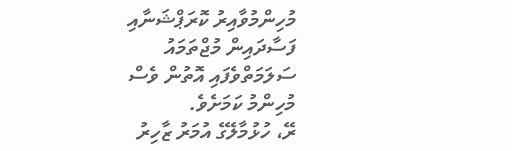މުހިންމުވާއިރު ކޮރަޕްޝަނާއި ފަސާދައިން މުޖްތަމައު ސަލަމަތްވެފައި އޮތުން ވެސް މުހިންމު ކަމަށެވެ.
ރޭ، ހުޅުމާލޭގެ އުމަރު ޒާހިރު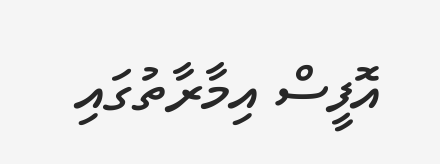އޮފީސް އިމާރާތުގައި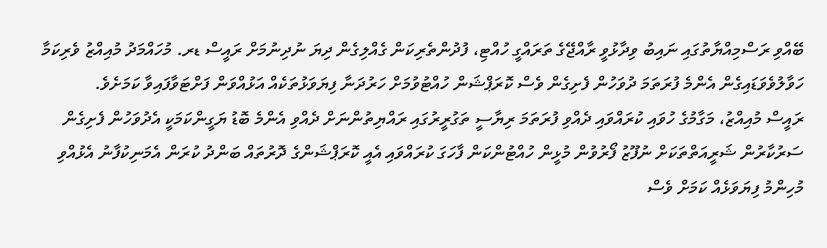ބޭއްވި ރަސްމިއްޔާތުގައި ނައިބު ވިދާޅުވީ ރާއްޖޭގެ ތަރައްގީ ހުއްޓި، ފުދުންތެރިކަން ގެއްލިގެން ދިޔަ ނުދިނުމަށް ރައީސް ޑރ. މުހައްމަދު މުއިއްޒު ވެރިކަމާ ހަވާލުވެވަޑައިގެން އެންމެ ފުރަތަމަ ދުވަހުން ފެށިގެން ވެސް ކޮރަޕްޝަން ހުއްޓުވުމަށް ހަރުދަނާ ފިޔަވަޅުތަކެއް އަޅުއްވަން ފަށްޓަވާފައިވާ ކަމަށެވެ.
ރައީސް މުއިއްޒު، މަގާމުގެ ހުވައި ކުރައްވައި ދެއްވި ފުރަތަމަ ރިޔާސީ ތަގުރީރުގައި ރައްޔިތުންނަށް ދެއްވި އެންމެ ބޮޑު ޔަގީންކަމަކީ އެދުވަހުން ފެށިގެން ސަރުކާރުން ޝަރީއަތްތަކަށް ނުފޫޒު ފޯރުވުން މުޅީން ހުއްޓުންކަން ފާހަގަ ކުރައްވައި އެއީ ކޮރަޕްޝަންގެ ދޮރުތައް ބަންދު ކުރަން އެމަނިކުފާނު އެޅުއްވި މުހިންމު ފިޔަވަޅެއް ކަމަށް ވެސް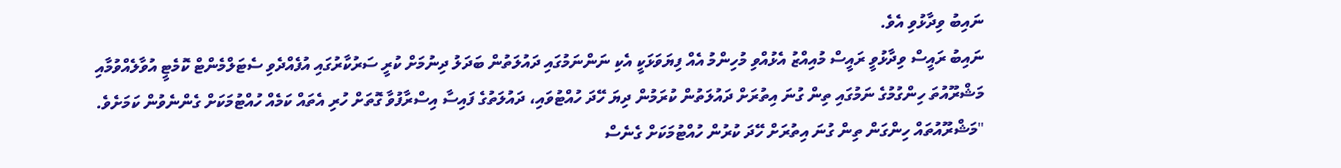ނައިބު ވިދާޅުވި އެވެ.
ނައިބު ރައީސް ވިދާޅުވީ ރައީސް މުއިއްޒު އެޅުއްވި މުހިންމު އެއް ފިޔަވަޅަކީ އެކި ނަންނަމުގައި ދައުލަތުން ބަދަލު ދިނުމަށް ކުރީ ސަރުކާރުގައި އުފެއްދެވި ސެޓަލްމެންޓް ކޮމެޓީ އުވާލެއްވުމާއި މަޝްރޫއުތަ ހިންގުމުގެ ނަމުގައި ތިން ގުނަ އިތުރަށް ދައުލަތުން ކުރަމުން ދިޔަ ހޭދަ ހުއްޓުވައި، ދައުލަތުގެ ފައިސާ އިސްރާފުވާ ގޮތަށް ހުރި އެތައް ކަމެއް ހުއްޓުމަކަށް ގެންނެވުން ކަމަށެވެ.
"މަޝްރޫއުތައް ހިންގަން ތިން ގުނަ އިތުރަށް ހޭދަ ކުރުން ހުއްޓުމަކަށް ގެނެސް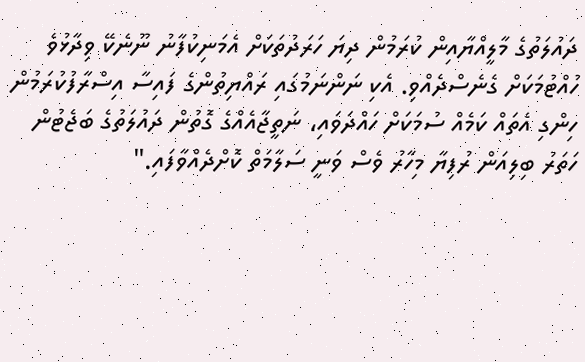ދައުލަތުގެ މާލީއްޔާއިން ކުރަމުން ދިޔަ ހަރަދުތަކަށް އެމަނިކުފާނު ނޫނެކޭ ވިދާޅުވެ ހުއްޓުމަކަށް ގެނެސްދެއްވި. އެކި ނަންނަމުގައި ރައްޔިތުންގެ ފައިސާ އިސްރާފުކުރަމުން ހިންގި އެތައް ކަމެއް ސުމަކަށް ހައްދަވައި، ނަތީޖާއެއްގެ ގޮތުން ދައުލަތުގެ ބަޖެޓުން ހަތަރު ބިލިއަން ރުފިޔާ މިހާރު ވެސް ވަނީ ސަލާމަތް ކޮށްދެއްވާފައި."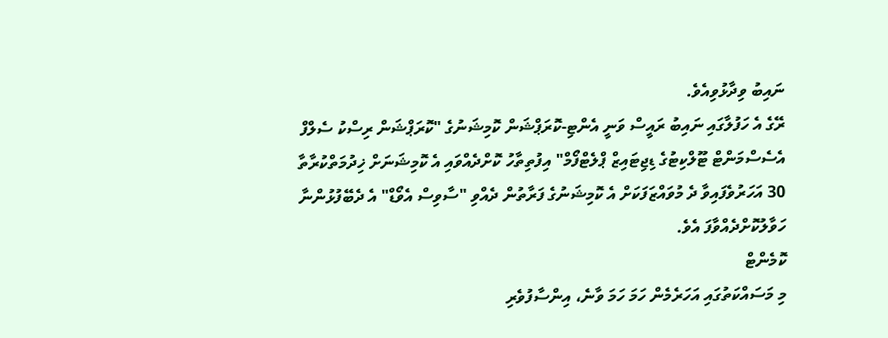ނައިބު ވިދާޅުވިއެވެ.
ރޭގެ އެ ހަފުލާގައި ނައިބު ރައީސް ވަނީ އެންޓި-ކޮރަޕްޝަން ކޮމިޝަނުގެ "ކޮރަޕްޝަން ރިސްކު ސެލްފް އެސެސްމަންޓް ޓޫލްކިޓުގެ ޑިޖިޓައިޒް ޕްލެޓްފޯމް" އިފުތިތާހު ކޮށްދެއްވައި އެ ކޮމިޝަނަށް ޚިދުމަތްކުރާތާ 30 އަހަރުވެފައިވާ ދެ މުވައްޒަފަކަށް އެ ކޮމިޝަނުގެ ފަރާތުން ދެއްވި "ސާވިސް އެވޯޑް" އެ ދެބޭފުޅުންނާ ހަވާލުކޮށްދެއްވާފަ އެވެ.
ކޮމެންޓް
މި މަސައްކަތުގައި އަހަރެމެން ހަމަ ހަމަ ވާނެ، އިންސާފުވެރި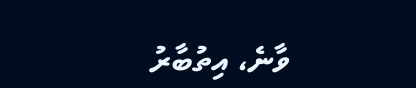ވާނެ، އިތުބާރު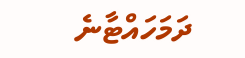ދަމަހައްޓާނެ